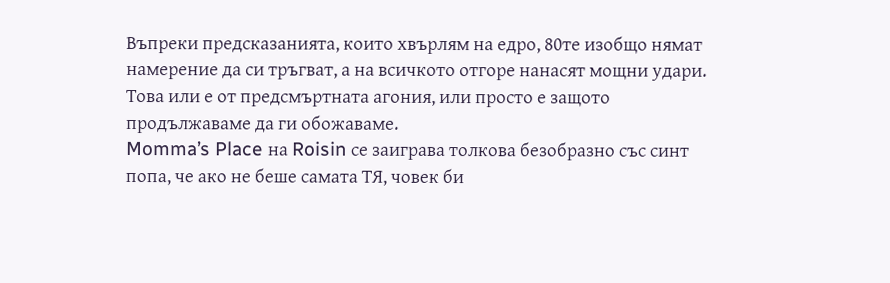Въпреки предсказанията, които хвърлям на едро, 80те изобщо нямат намерение да си тръгват, а на всичкото отгоре нанасят мощни удари. Това или е от предсмъртната агония, или просто е защото продължаваме да ги обожаваме.
Momma’s Place на Roisin се заиграва толкова безобразно със синт попа, че ако не беше самата ТЯ, човек би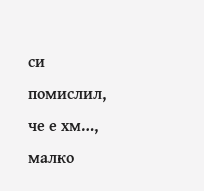си помислил, че е хм…, малко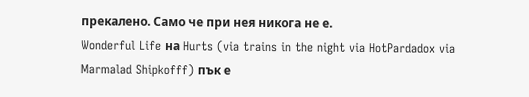прекалено. Само че при нея никога не е.
Wonderful Life на Hurts (via trains in the night via HotPardadox via Marmalad Shipkofff) пък е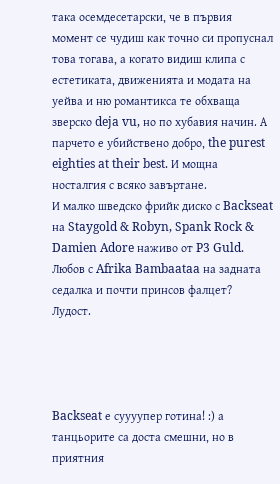така осемдесетарски, че в първия момент се чудиш как точно си пропуснал това тогава, а когато видиш клипа с естетиката, движенията и модата на уейва и ню романтикса те обхваща зверско deja vu, но по хубавия начин. А парчето е убийствено добро, the purest eighties at their best. И мощна носталгия с всяко завъртане.
И малко шведско фрийк диско с Backseat на Staygold & Robyn, Spank Rock & Damien Adore наживо от P3 Guld. Любов с Afrika Bambaataa на задната седалка и почти принсов фалцет? Лудост.




Backseat е суууупер готина! :) а танцьорите са доста смешни, но в приятния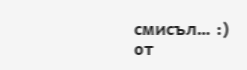смисъл… :)
от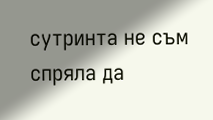сутринта не съм спряла да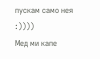пускам само нея :))))
Мед ми капе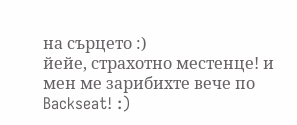на сърцето :)
йейе, страхотно местенце! и мен ме зарибихте вече по Backseat! :)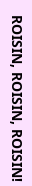ROISIN, ROISIN, ROISIN!